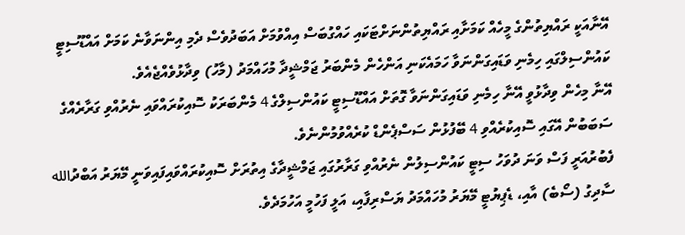އޭނާއަކީ ރައްޔިތުންގެ މީހެއް ކަމަށާއި ރައްޔިތުންނަށްޓަކައި ހައްގުބަސް އިއްވުމަށް އަބަދުވެސް ދެމި އިންނަވާނެ ކަމަށް އައްޑޫސިޓީ ކައުންސިލްގައި ހިމެނި ވަޑައިގަންނަވާ ހަމައެކަނި އަންހެން މެންބަރު ޖަމްޝީދާ މުހައްމަދު (މާހު) ވިދާޅުވެއްޖެއެވެ.
އޭނާ މިހެން ވިދާޅުވީ އޭނާ ހިމެނި ވަޑައިގަންނަވާ ގޮތަށް އައްޑޫސިޓީ ކައުންސިލްގެ 4 މެންބަރަކު ސޮއިކުރައްވައި ނެރުއްވި ގަރާރެއްގެ ސަބަބުން އޭގައި ސޮއިކުރެއްވި 4 ބޭފުޅުން ސަސްޕެންޑް ކުރެއްވުމުންނެވެ.
ފެބުރުއަރީ ފަސް ވަނަ ދުވަހު ސިޓީ ކައުންސިލުން ނެރުއްވި ގަރާރުގައި ޖަމްޝީދާގެ އިތުރަށް ސޮއިކުރައްވައިފައިވަނީ މޭޔަރު އަބްދުالله ސާދިގު (ސޯބެ) އާއި، ޑެޕިޔުޓީ މޭޔަރު މުހައްމަދު ޔަސްރިފާއި، އަލީ ފަހުމީ އަހުމަދެވެ.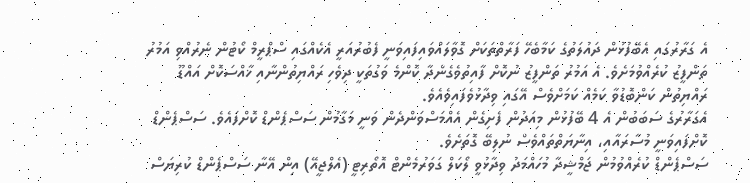އެ ގަރާރުގައި އެބޭފުޅުން ދައުލަތުގެ ކަމާބެހޭ ފަރާތްތަކަށް ގޮވާލައްވައިފައިވަނީ ފެބުރުއަރީ އެކެއްގައި ސްޕްރީމް ކޯޓުން ނެރުއްވި އަމުރު ތަންފީޒު ކުރެއްވުމަށެވެ. އެ އަމުރު ތަންފީޒު ނުކޮށް ފާއިތުވެގެންދާ ކޮންމެ ވަގުތަކީ ދިވެހި ރައްޔިތުންނާއި ޚާއްސަކޮށް އައްޑޫ ރައްޔިތުން ކަންބޮޑުވާ ކަމެއް ކަމަށްވެސް އޭގައި ވިދާޅުވެފައިވެއެވެ.
އެގަރާރުގެ ސަބަބުން އެ 4 ބޭފުޅުން މިއަދުން ފެށިގެން އެއްމަސްވަންދެން ވަނީ މަގާމުން ސަސްޕެންޑް ކޮށްފައެވެ. ސަސްޕެންޑް ކޮށްފައިވަނީ މުސާރައާއި، އިނާޔަތްތައްވެސް ނުލިބޭ ގޮތަށެވެ.
ސަސްޕެންޑް ކުރެއްވުމުން ޖަމްޝީދާ މުހައްމަދު ވިދާޅުވީ ލޯކަލް ގަވަރުމެންޓް އޮތޯރިޓީ (އެލްޖީއޭ) އިން އޭނާ ސަސްޕެންޑް ކުރިޔަސް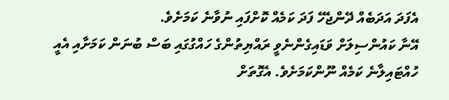އެފަދަ އަދަބެއް ދޭންޖެހޭ ފަދަ ކަމެއް ކޮށްފައި ނުވާނެ ކަމަށެވެ.
އޭނާ ކައުންސިލަށް ވަޑައިގެންނެވީ ރައްޔިތުންގެ ހައްގުގައި ބަސް ބުނަން ކަމަށާއި އެއީ ހުއްޓައިލާނެ ކަމެއް ނޫންކަމަށެވެ. އެގޮތަށް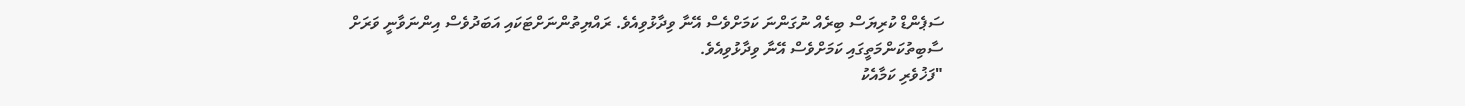ސަޕެންޑް ކުރިޔަސް ބިރެއް ނުގަންނަ ކަމަށްވެސް އޭނާ ވިދާޅުވިއެވެ. ރައްޔިތުންނަށްޓަކައި އަބަދުވެސް އިންނަވާނީ ވަރަށް ސާބިތުކަންމަތީގައި ކަމަށްވެސް އޭނާ ވިދާޅުވިއެވެ.
"ފަޚުވެރި ކަމާއެކު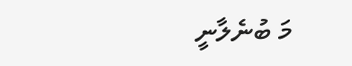މަ ބުނެލާނީ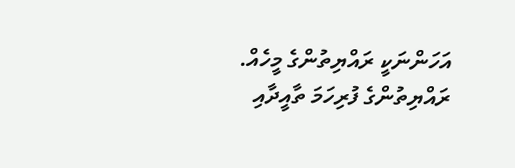އަހަންނަކީ ރައްޔިތުންގެ މީހެއް. ރައްޔިތުންގެ ފުރިހަމަ ތާއީދާއި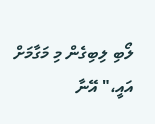ލޯބި ލިބިގެން މި މަގާމަށް އައީ،" އޭނާ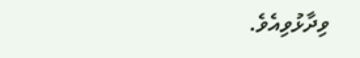ވިދާޅުވިއެވެ.